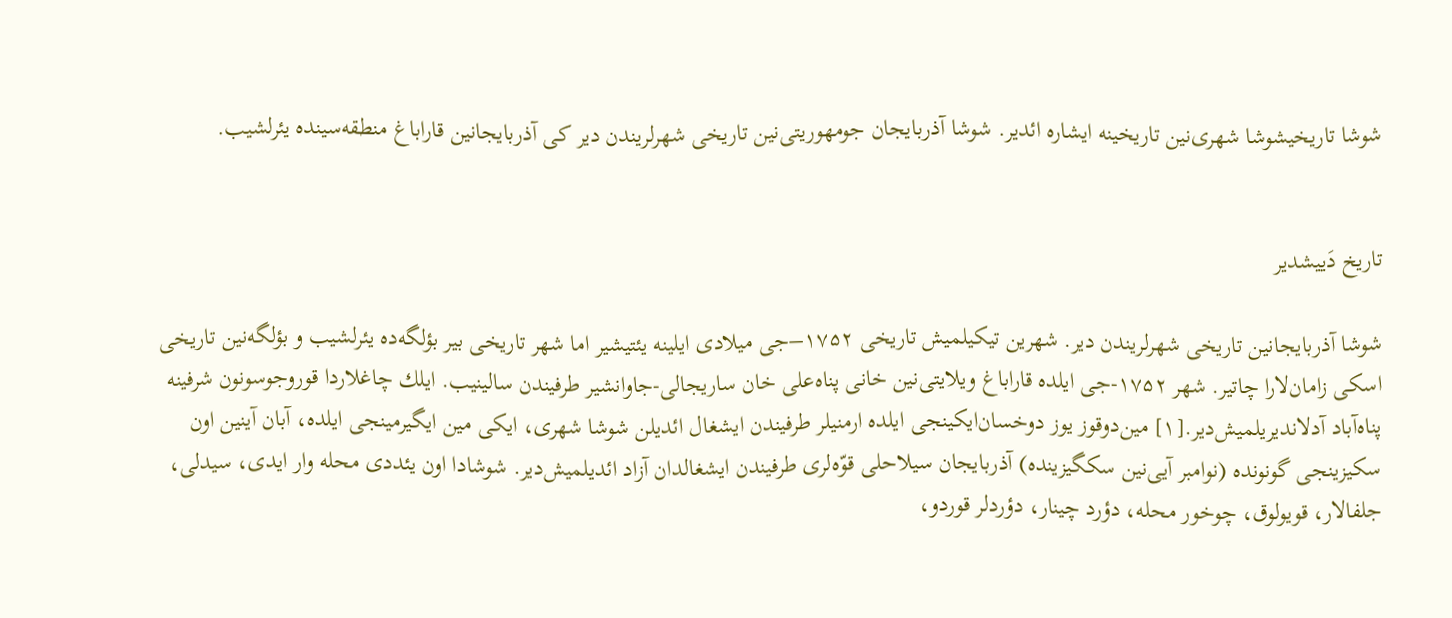شوشا تاریخیشوشا شهری‌نین تاریخینه ایشاره ائدیر. شوشا آذربایجان جومهوریتی‌نین تاریخی شهرلریندن دیر کی آذربایجانین قاراباغ منطقه‌سینده یئرلشیب.


تاریخ دَییشدیر

شوشا آذربایجانین تاریخی شهرلریندن دیر. شهرین تیکیلمیش تاریخی ۱۷۵۲–جی میلادی ایلینه یئتیشیر اما شهر تاریخی بیر بؤلگه‌ده یئرلشیب و بؤلگه‌نین تاریخی اسکی زامان‌لارا چاتیر. شهر ۱۷۵۲-جی ايلده قاراباغ ویلایتی‌نین خانى پناه‌علی خان ساریجالى-جاوانشير طرفيندن سالینیب. ايلك چاغلاردا قوروجوسونون شرفينه پناه‌آباد آدلانديريلمیش‌دیر.[۱] مین‌دوقوز یوز دوخسان‌ایکینجی ایلده ارمنیلر طرفیندن ایشغال ائدیلن شوشا شهری، ایکی مین ایگیرمینجی ایلده، آبان آینین اون سکیزینجی گونونده (نوامبر آیی‌نین سکگیزینده) آذربایجان سیلاحلی قوّه‌لری طرفیندن ایشغالدان آزاد ائدیلمیش‌دیر. شوشادا اون یئددی محله وار ایدی، سیدلی، جلفالار، قویولوق، چوخور محله، دؤرد چینار، دؤردلر قوردو،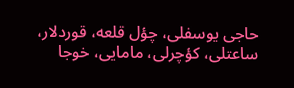حاجی یوسفلی، چؤل قلعه، قوردلار، ساعتلی، کؤچرلی، مامایی، خوجا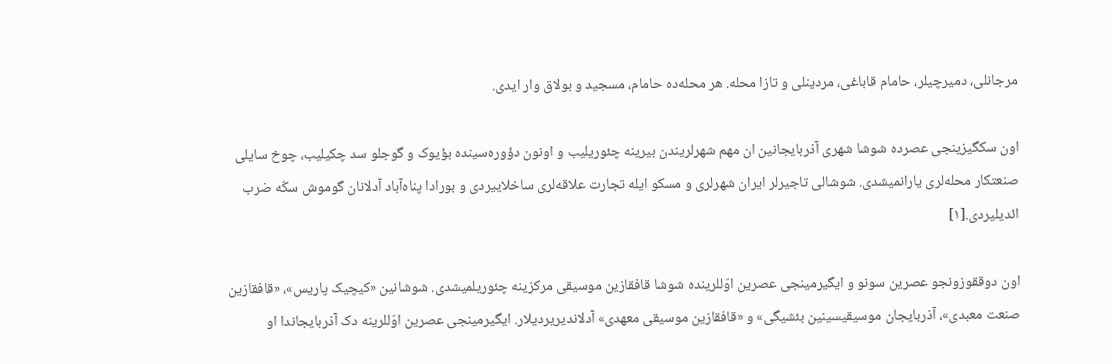مرجانلی، دمیرچیلر، حامام قاباغی، مردینلی و تازا محله. هر محله‌ده حامام، مسجید و بولاق وار ایدی.

اون سکگیزینجی عصرده شوشا شهری آذربایجانین ان مهم شهرلریندن بیرینه چئوریلیب و اونون دؤوره‌سینده بؤیوک و گوجلو سد چکیلیب، چوخ سایلی صنعتکار محله‌لری یارانمیشدی. شوشالی تاجیرلر ایران شهرلری و مسکو ایله تجارت علاقه‌لری ساخلاییردی و بورادا پناه‌آباد آدلانان گوموش سکّه ضرب ائدیلیردی.[۱]

اون دوققوزونجو عصرین سونو و ایگیرمینجی عصرین اوّللرینده شوشا قافقازین موسیقی مرکزینه چئوریلمیشدی. شوشانین «کیچیک پاریس»، «قافقازین صنعت معبدی»، آذربایجان موسیقیسینین بئشیگی» و «قافقازین موسیقی معهدی» آدلاندیریردیلار. ایگیرمینجی عصرین اوّللرینه دک آذربایجاندا او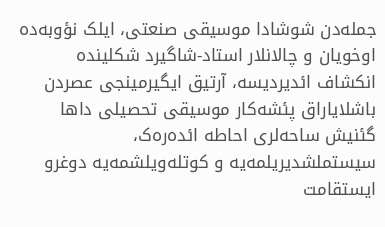جمله‌دن شوشادا موسیقی صنعتی، ایلک نؤوبه‌ده اوخویان و چالانلار استاد-شاگیرد شکلینده انکشاف ائدیردیسه، آرتیق ایگیرمینجی عصردن باشلایاراق پئشه‌کار موسیقی تحصیلی داها گئنیش ساحه‌لری احاطه ائده‌ره‌ک، سیستملشدیریلمه‌یه و کوتله‌ویلشمه‌یه دوغرو ایستقامت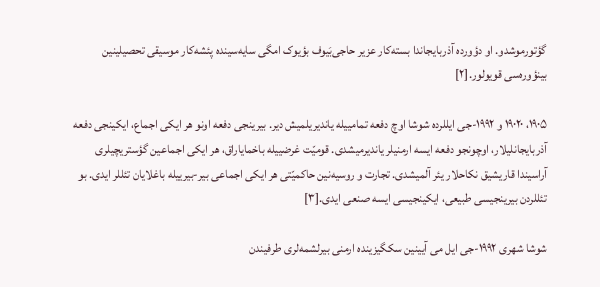گؤتورموشدو. او دؤورده آذربایجاندا بسته‌کار عزیر حاجی‌بَیوف بؤیوک امگی سایه‌سینده پئشه‌کار موسیقی تحصیلینین بینؤوره‌سی قویولور.[۲]

۱۹۰۵، ۱۹۰۲۰ و ۱۹۹۲-جی ایللرده شوشا اوچ دفعه تمامییله یاندیریلمیش دیر. بیرینجی دفعه اونو هر ایکی اجماع، ایکینجی دفعه آذربایجانلیلار، اوچونجو دفعه ایسه ارمنیلر یاندیرمیشدی. قومیّت غرضییله باخمایاراق، هر ایکی اجماعین گؤستریچیلری آراسیندا قاریشیق نکاحلار یئر آلمیشدی. تجارت و روسیه‌نین حاکمیّتی هر ایکی اجماعی بیر-بیرییله باغلایان تئللر ایدی. بو تئللردن بیرینجیسی طبیعی، ایکینجیسی ایسه صنعی ایدی.[۳]

شوشا شهری ۱۹۹۲-جی ایل می آیینین سکگیزینده ارمنی بیرلشمه‌لری طرفیندن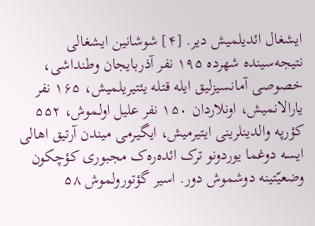ایشغال ائدیلمیش دیر. [۴] شوشانین ایشغالی نتیجه‌سینده شهرده ۱۹۵ نفر آذربایجان وطنداشی، خصوصی آمانسیزلیق ایله قتله یئتیریلمیش، ۱۶۵ نفر یارالانمیش، اونلاردان ۱۵۰ نفر علیل اولموش، ۵۵۲ کؤرپه والدینلرینی ایتیرمیش، ایگیرمی میندن آرتیق اهالی ایسه دوغما یوردونو ترک ائده‌ره‌ک مجبوری کؤچکون وضعیّتینه دوشموش دور. اسیر گؤتورولموش ۵۸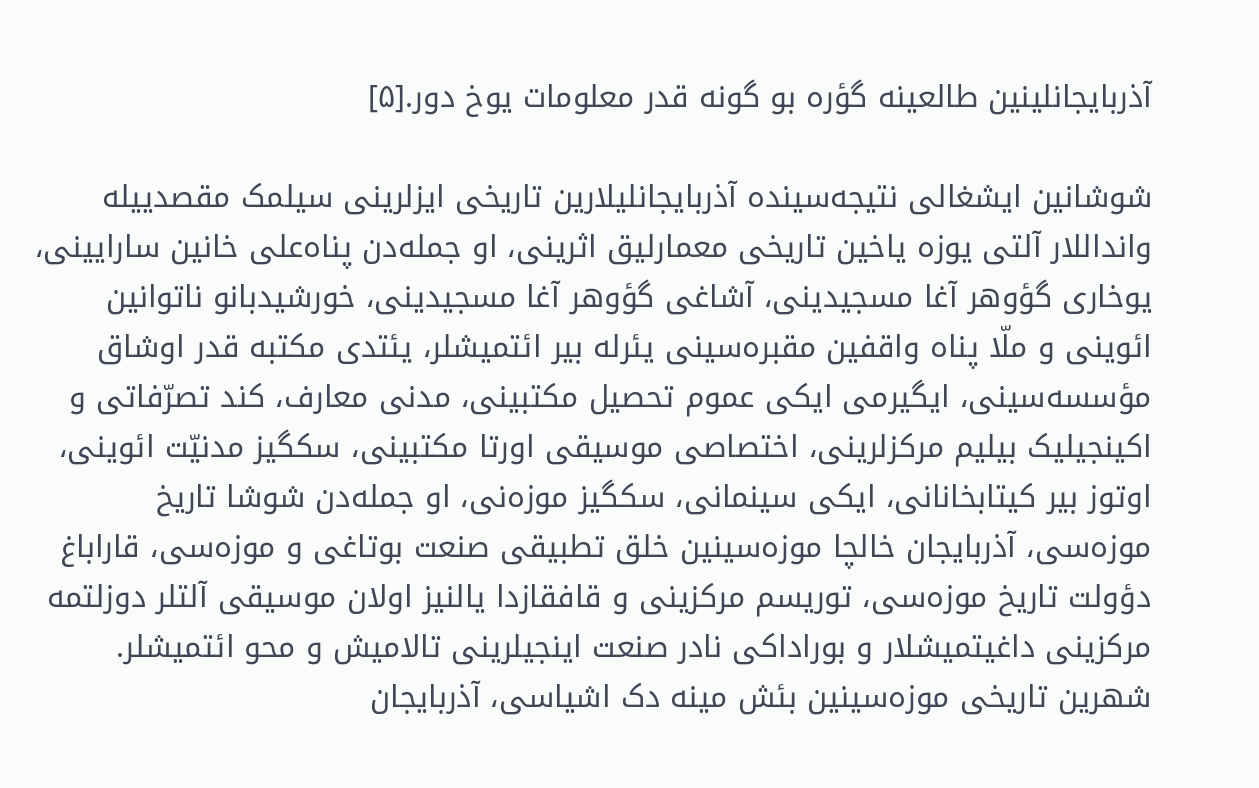آذربایجانلینین طالعینه گؤره بو گونه قدر معلومات یوخ دور.[۵]

شوشانین ایشغالی نتیجه‌سینده آذربایجانلیلارین تاریخی ایزلرینی سیلمک مقصدییله وانداللار آلتی یوزه یاخین تاریخی معمارلیق اثرینی، او جمله‌دن پناه‌علی خانین سارایینی، یوخاری گؤوهر آغا مسجیدینی، آشاغی گؤوهر آغا مسجیدینی، خورشیدبانو ناتوانین ائوینی و ملّا پناه واقفین مقبره‌سینی یئرله بیر ائتمیشلر، یئتدی مکتبه قدر اوشاق مؤسسه‌سینی، ایگیرمی ایکی عموم تحصیل مکتبینی، مدنی معارف، کند تصرّفاتی و اکینجیلیک بیلیم مرکزلرینی، اختصاصی موسیقی اورتا مکتبینی، سکگیز مدنیّت ائوینی، اوتوز بیر کیتابخانانی، ایکی سینمانی، سکگیز موزه‌نی، او جمله‌دن شوشا تاریخ موزه‌سی، آذربایجان خالچا موزه‌سینین خلق تطبیقی صنعت بوتاغی و موزه‌سی، قاراباغ دؤولت تاریخ موزه‌سی، توریسم مرکزینی و قافقازدا یالنیز اولان موسیقی آلتلر دوزلتمه مرکزینی داغیتمیشلار و بوراداکی نادر صنعت اینجیلرینی تالامیش و محو ائتمیشلر. شهرین تاریخی موزه‌سینین بئش مینه دک اشیاسی، آذربایجان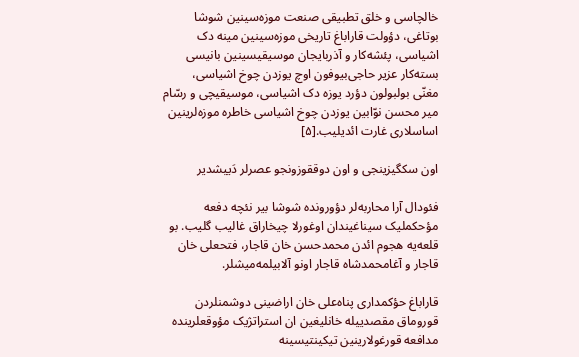خالچاسی و خلق تطبیقی صنعت موزه‌سینین شوشا بوتاغی، دؤولت قاراباغ تاریخی موزه‌سینین مینه دک اشیاسی، پئشه‌کار و آذربایجان موسیقیسینین بانیسی بسته‌کار عزیر حاجی‌بیوفون اوچ یوزدن چوخ اشیاسی، مغنّی بولبولون دؤرد یوزه دک اشیاسی، موسیقیچی و رسّام میر محسن نوّابین یوزدن چوخ اشیاسی خاطره موزه‌لرینین اساسلاری غارت ائدیلیب.[۵]

اون سکگیزینجی و اون دوققوزونجو عصرلر دَییشدیر

فئودال آرا محاربه‌لر دؤورونده شوشا بیر نئچه دفعه مؤحکملیک سیناغیندان اوغورلا چیخاراق غالیب گلیب. بو قلعه‌یه هجوم ائدن محمدحسن خان قاجار، فتحعلی خان قاجار و آغامحمدشاه قاجار اونو آلابیلمه‌میشلر.

قاراباغ حؤکمداری پناه‌علی خان اراضینی دوشمنلردن قوروماق مقصدییله خانلیغین ان استراتژیک مؤوقعلرینده مدافعه قورغولارینین تیکینتیسینه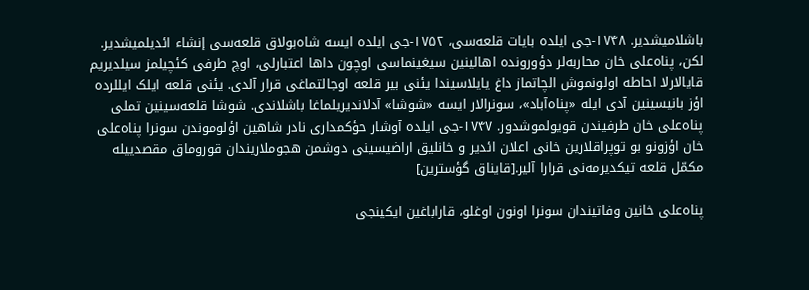باشلامیشدیر. ۱۷۴۸-جی ایلده بایات قلعه‌سی، ۱۷۵۲-جی ایلده ایسه شاه‌بولاق قلعه‌سی إنشاء ائدیلمیشدیر. لکن، پناه‌علی خان محاربه‌لر دؤورونده اهالینین سیغینماسی اوچون داها اعتبارلی، اوچ طرفی کئچیلمز سیلدیریم قایالارلا احاطه اولونموش الچاتماز داغ یایلاسیندا یئنی بیر قلعه اوجالتماغی قرار آلدی. یئنی قلعه ایلک ایللرده اؤز بانیسینین آدی ایله «پناه‌آباد»، سونرالار ایسه «شوشا» آدلاندیریلماغا باشلاندی. شوشا قلعه‌سینین تملی پناه‌علی خان طرفیندن قویولموشدور. ۱۷۴۷-جی ایلده آوشار حؤکمداری نادر شاهین اؤلوموندن سونرا پناه‌علی خان اؤزونو بو توپراقلارین خانی اعلان ائدیر و خانلیق اراضیسینی دوشمن هجوملاریندان قوروماق مقصدییله مکمّل قلعه تیکدیرمه‌نی قرارا آلیر.[قایناق گؤسترین]

پناه‌علی خانین وفاتیندان سونرا اونون اوغلو، قاراباغین ایکینجی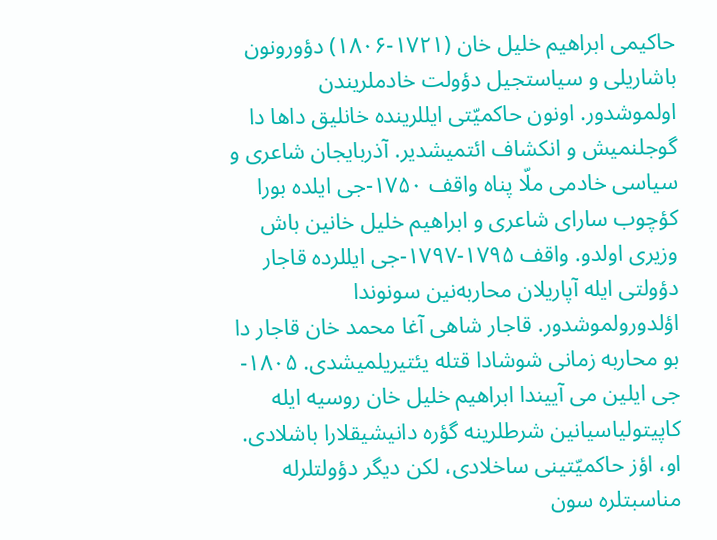حاکیمی ابراهیم خلیل خان (۱۷۲۱-۱۸۰۶) دؤورونون باشاریلی و سیاستجیل دؤولت خادملریندن اولموشدور. اونون حاکمیّتی ایللرینده خانلیق داها دا گوجلنمیش و انکشاف ائتمیشدیر. آذربایجان شاعری و سیاسی خادمی ملّا پناه واقف ۱۷۵۰-جی ایلده بورا کؤچوب سارای شاعری و ابراهیم خلیل خانین باش وزیری اولدو. واقف ۱۷۹۵-۱۷۹۷-جی ایللرده قاجار دؤولتی ایله آپاریلان محاربه‌نین سونوندا اؤلدورولموشدور. قاجار شاهی آغا محمد خان قاجار دا بو محاربه زمانی شوشادا قتله یئتیریلمیشدی. ۱۸۰۵-جی ایلین می آییندا ابراهیم خلیل خان روسیه ایله کاپیتولیاسیانین شرطلرینه گؤره دانیشیقلارا باشلادی. او، اؤز حاکمیّتینی ساخلادی، لکن دیگر دؤولتلرله مناسبتلره سون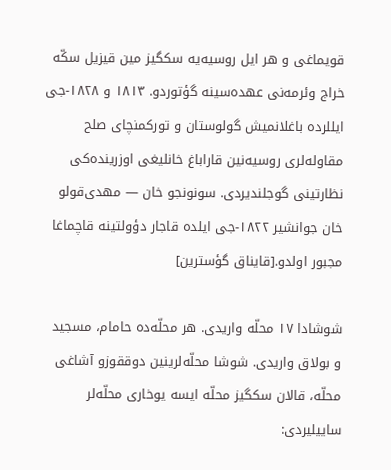قویماغی و هر ایل روسیه‌یه سکگیز مین قیزیل سکّه خراج وئرمه‌نی عهده‌سینه گؤتوردو. ۱۸۱۳ و ۱۸۲۸-جی ایللرده باغلانمیش گولوستان و تورکمنچای صلح مقاوله‌لری روسیه‌نین قاراباغ خانلیغی اوزرینده‌کی نظارتینی گوجلندیردی. سونونجو خان — مهدی‌قولو خان جوانشیر ۱۸۲۲-جی ایلده قاجار دؤولتینه قاچماغا مجبور اولدو.[قایناق گؤسترین]

شوشادا ۱۷ محلّه واریدی. هر محلّه‌ده حامام، مسجید و بولاق واریدی. شوشا محلّه‌لرینین دوققوزو آشاغی محلّه، قالان سکگیز محلّه ایسه یوخاری محلّه‌لر ساییلیردی: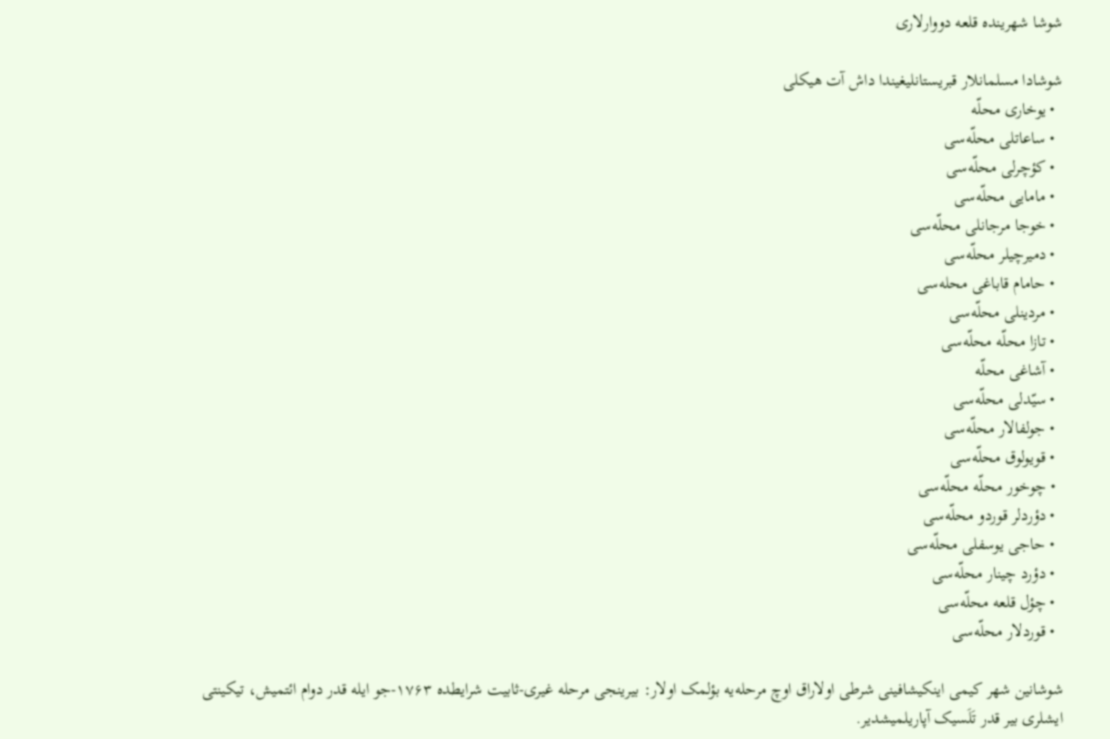شوشا شهرینده قلعه دووارلاری

شوشادا مسلمانلار قبریستانلیغیندا داش آت هیکلی
  • یوخاری محلّه
  • ساعاتلی محلّه‌سی
  • کؤچرلی محلّه‌سی
  • مامایی محلّه‌سی
  • خوجا مرجانلی محلّه‌سی
  • دمیرچیلر محلّه‌سی
  • حامام قاباغی محله‌سی
  • مردینلی محلّه‌سی
  • تازا محلّه محلّه‌سی
  • آشاغی محلّه
  • سیّدلی محلّه‌سی
  • جولفالار محلّه‌سی
  • قویولوق محلّه‌سی
  • چوخور محلّه محلّه‌سی
  • دؤردلر قوردو محلّه‌سی
  • حاجی یوسفلی محلّه‌سی
  • دؤرد چینار محلّه‌سی
  • چؤل قلعه محلّه‌سی
  • قوردلار محلّه‌سی

شوشانین شهر کیمی اینکیشافینی شرطی اولاراق اوچ مرحله‌یه‌ بؤلمک اولار: بیرینجی مرحله‌ غیری-ثابیت شرایطده‌ ۱۷۶۳-جو ایله‌ قدر دوام ائتمیش، تیکینتی ایشلری بیر قدر تَلَسیک آپاریلمیشدیر.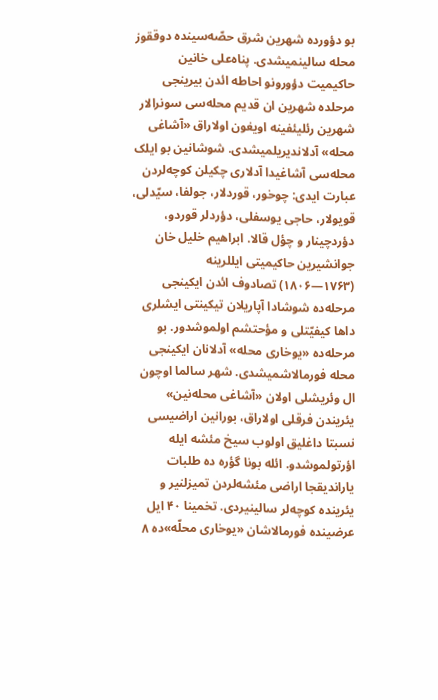بو دؤورده‌ شهرین شرق حصّه‌سینده‌ دوققوز محله‌ سالینمیشدی. پناه‌علی خانین حاکیمیت دؤورونو احاطه‌ ائدن بیرینجی مرحلده شهرین ان قدیم محله‌سی سونرالار شهرین رئلیئفینه‌ اویغون اولاراق «آشاغی محله‌» آدلاندیریلمیشدی. شوشانین بو ایلک محله‌سی آشاغیدا آدلاری چکیلن کوچه‌لردن عبارت ایدی: چوخور، قوردلار، جولفا، سیّدلی، قویولار، حاجی یوسفلی، دؤردلر قوردو، دؤردچینار و چؤل قالا. ابراهیم خلیل خان جوانشیرین حاکیمیتی ایللرینه‌ (۱۷۶۳—۱۸۰۶) تصادوف ائدن ایکینجی مرحله‌ده‌ شوشادا آپاریلان تیکینتی ایشلری داها کیفیّتلی و مؤحتشم اولموشدور. بو مرحله‌ده‌ «یوخاری محله‌» آدلانان ایکینجی محله فورمالاشمیشدی. شهر سالما اوچون ال وئریشلی اولان «آشاغی محله‌نین» یئریندن فرقلی اولاراق، بورانین اراضیسی نسبتا داغلیق اولوب سیخ مئشه‌ ایله‌ اؤرتولموشدو. ائله‌ بونا گؤره‌ ده‌ طلبات یاراندیقجا اراضی مئشه‌لردن تمیزلنیر و یئرینده‌ کوچه‌لر سالینیردی. تخمینا ۴۰ ایل عرضینده‌ فورمالاشان «یوخاری محلّه»ده‌ ۸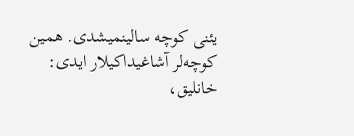یئنی کوچه‌ سالینمیشدی. همین کوچه‌لر آشاغیداکیلار ایدی: خانلیق،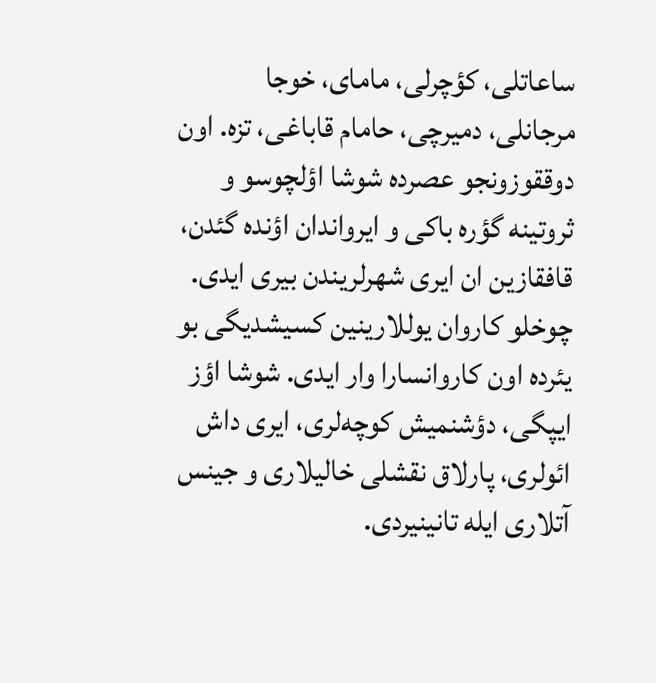ساعاتلی، کؤچرلی، مامای، خوجا مرجانلی، دمیرچی، حامام قاباغی، تزه‌. اون دوققوزونجو عصرده‌ شوشا اؤلچوسو و ثروتینه‌ گؤره‌ باکی و ایرواندان اؤنده‌ گئدن، قافقازین ان ایری شهرلریندن بیری ایدی. چوخلو کاروان یوللارینین کسیشدیگی بو یئرده‌ اون کاروانسارا وار ایدی. شوشا اؤز ایپگی، دؤشنمیش کوچه‌لری، ایری داش ائولری، پارلاق نقشلی خالیلاری و جینس آتلاری ایله‌ تانینیردی.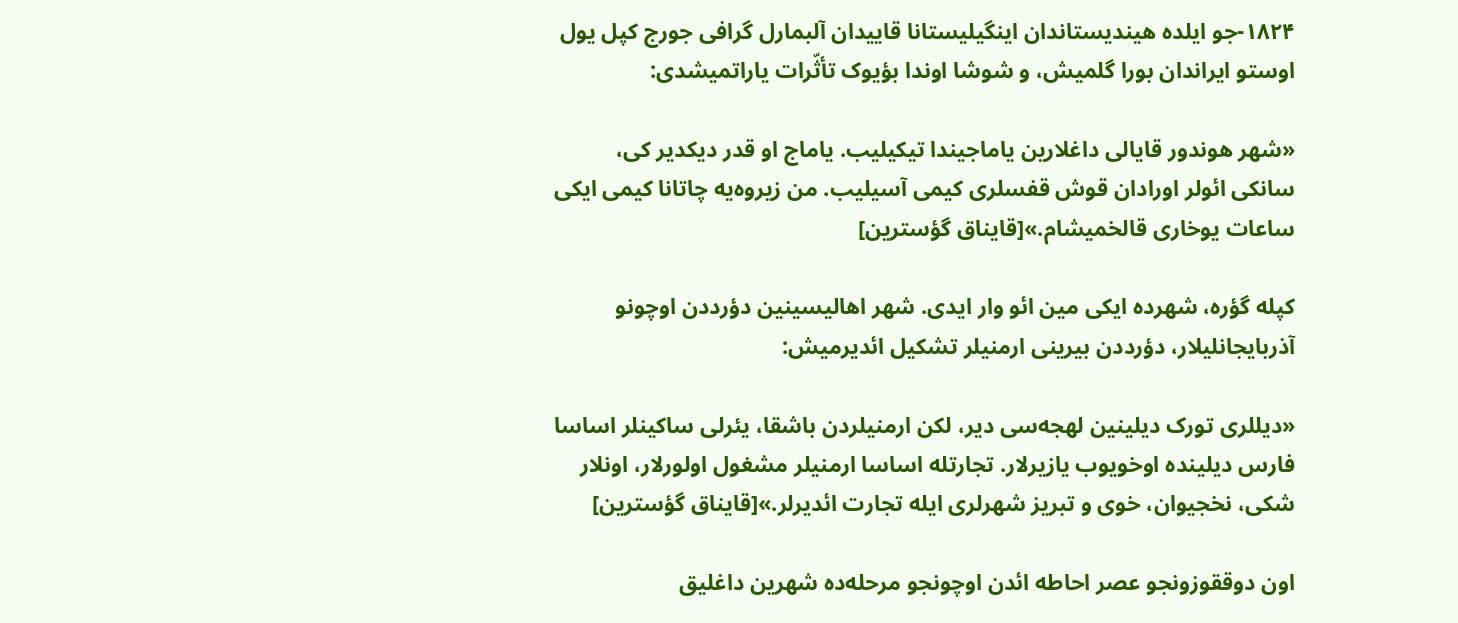۱۸۲۴-جو ایلده‌ هیندیستاندان اینگیلیستانا قاییدان آلبمارل گرافی جورج کپل یول اوستو ایراندان بورا گلمیش، و شوشا اوندا بؤیوک تأثّرات یاراتمیشدی:

«شهر هوندور قایالی داغلارین یاماجیندا تیکیلیب. یاماج او قدر دیکدیر کی، سانکی ائولر اورادان قوش قفسلری کیمی آسیلیب. من زیروه‌یه‌ چاتانا کیمی ایکی ساعات یوخاری قالخمیشام.»[قایناق گؤسترین]

کپله گؤره‌، شهرده‌ ایکی مین ائو وار ایدی. شهر اهالیسینین دؤرددن اوچونو آذربایجانلیلار، دؤرددن بیرینی ارمنیلر تشکیل ائدیرمیش:

«دیللری تورک دیلینین لهجه‌سی دیر، لکن ارمنیلردن باشقا، یئرلی ساکینلر اساسا فارس دیلینده‌ اوخویوب یازیرلار. تجارتله‌ اساسا ارمنیلر مشغول اولورلار، اونلار شکی، نخجیوان، خوی و تبریز شهرلری ایله‌ تجارت ائدیرلر.»[قایناق گؤسترین]

اون دوققوزونجو عصر احاطه‌ ائدن اوچونجو مرحله‌ده‌ شهرین داغلیق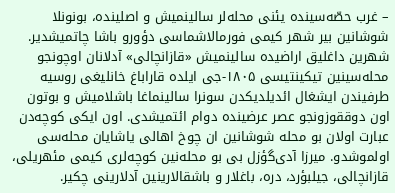– غرب حصّه‌سینده‌ یئنی محله‌لر سالینمیش و اصلینده‌، بونونلا شوشانین بیر شهر کیمی فورمالاشماسی دؤورو باشا چاتمیشدیر. شهرین داغلیق اراضیده‌ سالینمیش «قازانچالی» آدلانان اوچونجو محله‌سینین تیکینتیسی ۱۸۰۵-جی ایلده‌ قاراباغ خانلیغی روسیه طرفیندن ایشغال ائدیلدیکدن سونرا سالینماغا باشلامیش و بوتون اون دوققوزونجو عصر عرضینده‌ دوام ائتمیشدی. اون ایکی کوچه‌دن عبارت اولان بو محله‌ شوشانین ان چوخ اهالی یاشایان محله‌سی اولموشدو. میرزا آدی‌گؤزل بی بو محله‌نین کوچه‌لری کیمی مئهریلی، قازانچالی، جیلبؤرد، دره‌، باغلار و باشقالارینین آدلارینی چکیر.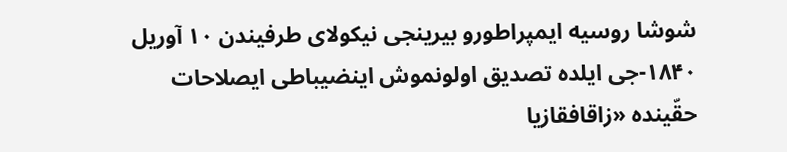شوشا روسیه ایمپراطورو بیرینجی نیکولای طرفیندن ۱۰ آوریل ۱۸۴۰-جی ایلده‌ تصدیق اولونموش اینضیباطی ایصلاحات حقّینده «زاقافقازیا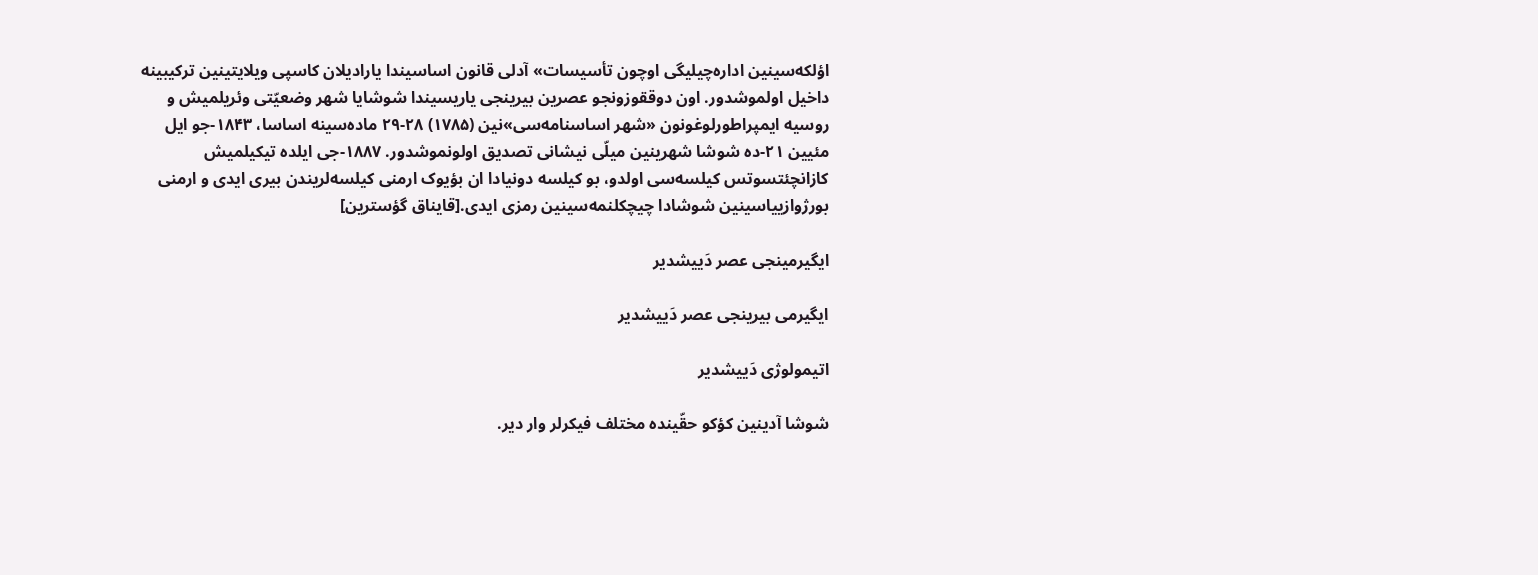اؤلکه‌سینین اداره‌چیلیگی اوچون تأسیسات» آدلی قانون اساسیندا یارادیلان کاسپی ویلایتینین ترکیبینه‌ داخیل اولموشدور. اون دوققوزونجو عصرین بیرینجی یاریسیندا شوشایا شهر وضعیّتی وئریلمیش و روسیه ایمپراطورلوغونون «شهر اساسنامه‌سی»نین (۱۷۸۵) ۲۸-۲۹ ماده‌سینه‌ اساسا، ۱۸۴۳-جو ایل مئیین ۲۱-ده‌ شوشا شهرینین میلّی نیشانی تصدیق اولونموشدور. ۱۸۸۷-جی ایلده‌ تیکیلمیش کازانچئتسوتس کیلسه‌سی اولدو، بو کیلسه‌ دونیادا ان بؤیوک ارمنی کیلسه‌لریندن بیری ایدی و ارمنی بورژوازییاسینین شوشادا چیچکلنمه‌سینین رمزی ایدی.[قایناق گؤسترین]

ایگیرمینجی عصر دَییشدیر

ایگیرمی بیرینجی عصر دَییشدیر

اتیمولوژی دَییشدیر

شوشا آدینین کؤکو حقّینده مختلف فیکرلر وار دیر.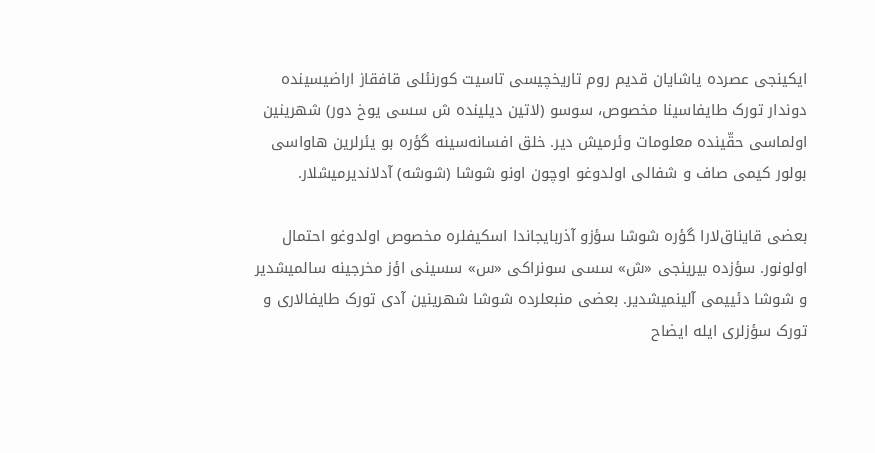ایکینجی عصرده یاشایان قدیم روم تاریخچیسی تاسیت کورنئلی قافقاز اراضیسینده دوندار تورک طایفاسینا مخصوص، سوسو (لاتین دیلینده ش سسی یوخ دور) شهرینین اولماسی حقّینده معلومات وئرمیش دیر. خلق افسانه‌سینه گؤره بو یئرلرین هاواسی بولور کیمی صاف و شفالی اولدوغو اوچون اونو شوشا (شوشه) آدلاندیرمیشلار.

بعضی قایناق‌لارا گؤره شوشا سؤزو آذربایجاندا اسکیفلره مخصوص اولدوغو احتمال اولونور. سؤزده بیرینجی «ش» سسی سونراکی «س» سسینی اؤز مخرجینه سالمیشدیر و شوشا دئییمی آلینمیشدیر. بعضی منبعلرده شوشا شهرینین آدی تورک طایفالاری و تورک سؤزلری ایله ایضاح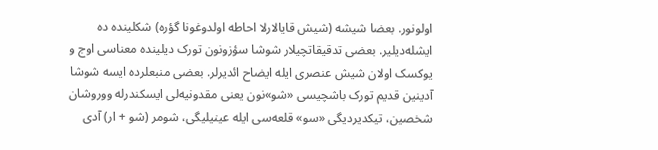اولونور. بعضا شیشه (شیش قایالارلا احاطه اولدوغونا گؤره) شکلینده ده ایشله‌دیلیر. بعضی تدقیقاتچیلار شوشا سؤزونون تورک دیلینده معناسی اوج و یوکسک اولان شیش عنصری ایله ایضاح ائدیرلر. بعضی منبعلرده ایسه شوشا آدینین قدیم تورک باشچیسی «شو»نون یعنی مقدونیه‌لی ایسکندرله ووروشان شخصین، تیکدیردیگی «سو» قلعه‌سی ایله عینیلیگی، شومر (شو + ار) آدی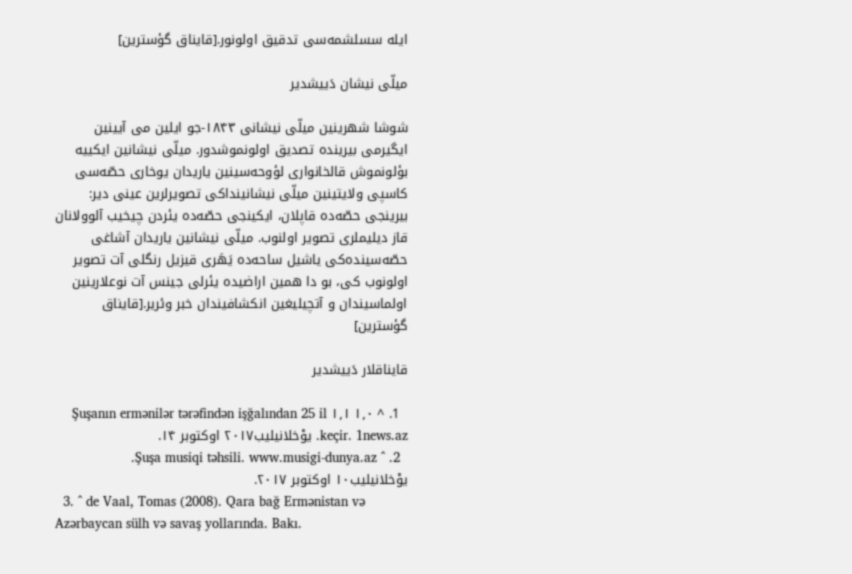ایله سسلشمه‌سی تدقیق اولونور.[قایناق گؤسترین]

میلّی نیشان دَییشدیر

شوشا شهرینین میلّی نیشانی ۱۸۴۳-جو ایلین می آیینین ایگیرمی بیرینده تصدیق اولونموشدور. میلّی نیشانین ایکییه بؤلونموش قالخانواری لؤوحه‌سینین یاریدان یوخاری حصّه‌سی کاسپی ولایتینین میلّی نیشانینداکی تصویرلرین عینی دیر: بیرینجی حصّه‌ده قاپلان، ایکینجی حصّه‌ده یئردن چیخیب آلوولانان قاز دیلیملری تصویر اولنوب. میلّی نیشانین یاریدان آشاغی حصّه‌سینده‌کی یاشیل ساحه‌ده یَهَری قیزیل رنگلی آت تصویر اولونوب کی، بو دا همین اراضیده یئرلی جینس آت نوعلارینین اولماسیندان و آتچیلیغین انکشافیندان خبر وئریر.[قایناق گؤسترین]

قایناقلار دَییشدیر

  1. ^ ۱٫۰ ۱٫۱ Şuşanın ermənilər tərəfindən işğalından 25 il keçir. 1news.az. یوْخلانیلیب۲۰۱۷ اوکتوبر ۱۴.
  2. ^ Şuşa musiqi təhsili. www.musigi-dunya.az. یوْخلانیلیب۱۰ اوکتوبر ۲۰۱۷.
  3. ^ de Vaal, Tomas (2008). Qara bağ Ermənistan və Azərbaycan sülh və savaş yollarında. Bakı.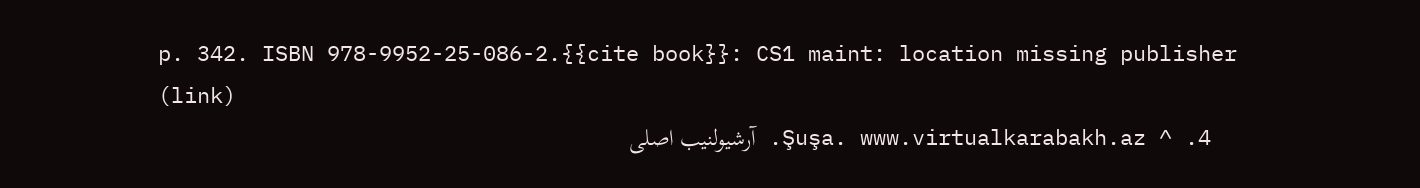p. 342. ISBN 978-9952-25-086-2.{{cite book}}: CS1 maint: location missing publisher (link)
  4. ^ Şuşa. www.virtualkarabakh.az. آرشیولنیب اصلی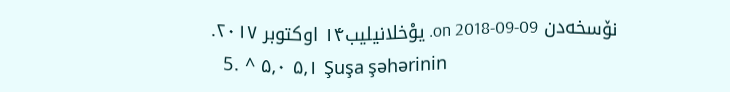نۆسخه‌دن on 2018-09-09. یوْخلانیلیب۱۴ اوکتوبر ۲۰۱۷.
  5. ^ ۵٫۰ ۵٫۱ Şuşa şəhərinin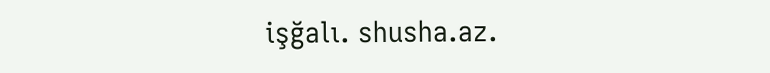işğalı. shusha.az.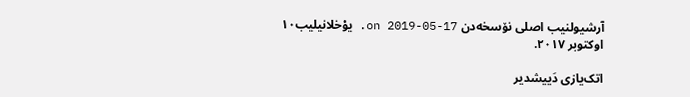آرشیولنیب اصلی نۆسخه‌دن on 2019-05-17. یوْخلانیلیب۱۰ اوکتوبر ۲۰۱۷.

اتک‌یازی دَییشدیر